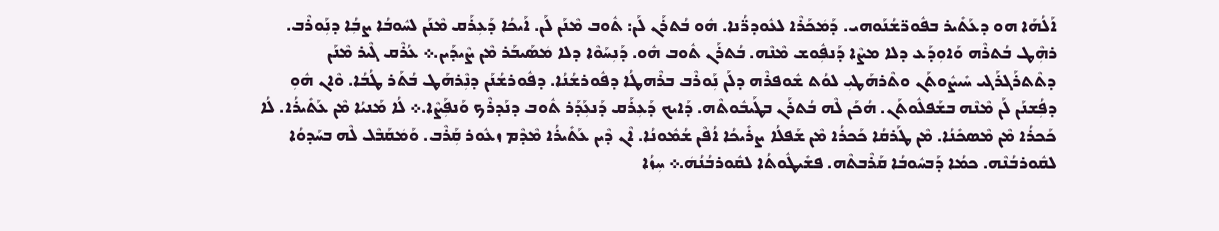ܐܰܠܳܗܰܐ ܗܘ ܕܥܰܬܺܝܪ ܒܦܽܘܪ̈ܫܳܢܰܘܗܝ. ܕܰܡܿܟܰܪܶܐ ܠܥܽܘܕܪ̈ܳܢܐ. ܗܽܘ ܒܳܬܪܰܢ ܠܰܢ: ܬܽܘܒ ܡܶܢܰܢ ܠܰܢ. ܐܰܝܟܳܐ ܕܰܥܼܪܰܩ ܡܶܢܰܢ ܠܚܽܘܒܳܐ ܨܒܼܳܐ ܕܢܼܰܘܪܶܒ. ܪܗܼܶܛ ܒܳܬܪܶܗ ܘܰܐܘܼܕܰܥ ܕܠܐ ܡܨܶܐ ܕܰܢܦܼܽܘܫ ܡܶܢܶܗ. ܒܳܬܪܰܢ ܬܽܘܒ ܗܽܘ. ܕܰܢܼܚܰܘܶܐ ܕܠܐ ܡܿܣܰܝܒܰܪ ܡܶܢ ܨܶܝܕܰܝܢ.܀ ܥܳܪܶܩ ܓܶܝܪ ܡܶܢܰܢ ܕܬܶܬܪܰܓܪܰܓܝ ܚܺܝܨܽܘܬܰܢ ܘܬܶܪܗܰܛܝܼ ܠܘܳܬ ܫܽܘܦܪܶܗ ܕܠܰܢ ܢܼܰܘܪܶܒ ܒܪܶܗܛܳܐ ܕܦܽܘܪܫܳܢܳܐ. ܕܦܽܘܪܫܳܢܰܢ ܕܢܼܶܪܗܰܛ ܒܳܬܰܪ ܛܳܒܳܐ. ܘܶܐܢ ܗܽܘܼ ܕܦܼܳܫܢܰܢ ܠܰܢ ܡܶܢܶܗ ܒܫܰܦܠܽܘܬܰܢ. ܗܳܟܰܢ ܠܶܗ ܒܳܬܪܰܢ ܒܛܰܝܒܽܘܬܶܗ. ܕܰܐܝܟ ܕܰܥܼܪܰܩ ܕܰܢܥܼܰܕܰܪ ܬܽܘܒ ܕܢܰܕܪܶܟ ܘܰܢܦܼܰܨܶܐ.܀ ܠܳܐ ܡܰܢܝܳܐ ܡܶܢ ܥܰܬܺܝܪܳܐ. ܠܳܐ ܟܰܟܪܳܐ ܡܶܢ ܡܶܣܟܺܢܳܐ. ܡܶܢ ܛܰܪܩܳܐ ܟܰܟܪܳܐ ܡܶܢ ܫܰܦܠܳܐ ܨܪܺܝܟܳܐ ܐܳܦܶܢ ܫܳܡܽܘܢܳܐ. ܐܶܢ ܕܶܝܢ ܥܰܬܺܝܪܳܐ ܡܶܕܶܡ ܙܥܽܘܪ ܩܼܰܪܶܒ. ܘܰܡܿܩܰܒܶܠ ܠܶܗ ܒܚܰܕܘܳܐ ܠܩܽܘܪܒܳܢܶܗ. ܟܡܳܐ ܕܰܒܚܽܘܒܳܐ ܩܰܪܶܒܬܶܗ. ܦܫܺܝܛܽܘܬܳܐ ܠܩܽܘܪܒܳܢܳܗܿ.܀ ܚܼܙܳܐ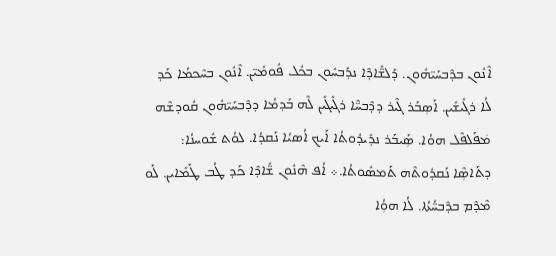ܐܶܢܽܘܢ ܒܕܶܒܚܰܝ̈ܗܽܘܢ. ܕܰܠܫ̈ܺܐܕܶܐ ܢܕܰܒܚܽܘܢ ܒܟܽܠ ܦܽܘܡܺܝ̈ܢ. ܐܶܢܽܘܢ ܒܚܶܟܡܳܐ ܟܰܕ ܠܳܐ ܪܓܺܝܫܺܝܢ. ܐܰܣܼܒܰܪ ܓܶܝܪ ܕܕܶܒܚ̈ܶܐ ܪܓܺܝܓܺܝܢ ܠܶܗ ܒܰܕܡܳܐ ܕܕܶܒܚܰܝ̈ܗܽܘܢ ܩܽܘܕܫܶܗ ܡܿܦܰܠܦܶܠ ܗܘܳܐ. ܣܼܰܝܒܰܪ ܢܕܺܝܕܽܘܬܳܐ ܐܰܝܟ ܐܳܣܝܳܐ ܢܰܩܕܳܐ. ܠܘܳܬ ܫܽܘܚܢܳܐ: ܕܬܰܐܣܼܶܐ ܢܰܩܕܽܘܬܶܗ ܬܰܡܣܽܘܬܳܐ.܀ ܐܳܦ ܗܶܢܽܘܢ ܫ̈ܺܐܕܶܐ ܟܰܕ ܛܳܒ ܛܰܡܺܐܝܢ. ܠܰܘ ܡܶܕܶܡ ܒܕܶܒܚ̈ܳܬܳܐ. ܠܳܐ ܗܘܼܳܐ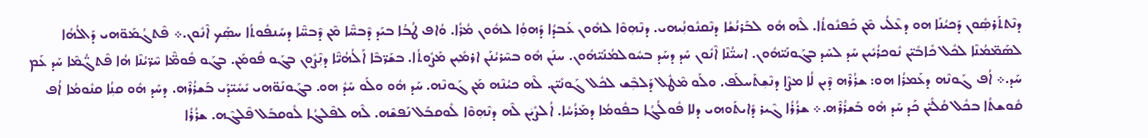ܕܢܶܬܬܰܪܣܼܽܘܢ ܕܰܟܝܳܢܰܐ ܗܘ ܕܥܶܠܳܝ ܡܶܢ ܟܰܦܢܽܘܬܳܐ. ܠܶܗ ܗܽܘ ܠܒܰܪܢܳܫܳܐ ܕܢܶܩܢܽܘܢܼܳܝܗܝ. ܕܢܶܗܼܘܶܐ ܠܗܽܘܢ ܥܰܒܕܳܐ ܕܰܗܘܼܳܐ ܠܗܽܘܢ ܡܳܪܳܐ. ܘܳܐܦ ܛܳܒܳܐ ܒܝܰܕ ܕܶܒܚ̈ܶܐ ܡܶܢ ܕܶܒܚ̈ܶܐ ܕܚܰܢܦܽܘܬܳܐ ܚܣܼܰܟ ܐܶܢܽܘܢ.܀ ܦܶܬܓܳܡܰܘ̈ܗܝ ܕܰܐܠܳܗܳܐ ܠܣܰܡ̈ܡܳܢܶܐ ܠܟܽܠ ܟܺܐܒܺܝ̈ܢ ܢܽܘܟܪܳܝܺܝܢ ܚܰܕ ܠܚܰܕ ܒܓܰܘܢܰܝ̈ܗܽܘܢ. ܐܚܝ̈ܳܢܶܐ ܐܶܢܽܘܢ ܚܰܕ ܕܚܰܕ ܒܚܽܘܠܡܳܢܰܝ̈ܗܽܘܢ. ܚܢܰܢ ܗܽܘ ܒܚܶܪܝܳܢܰܢ ܐܪܡ݂ܺܝܢ ܡܰܨܽܘܬܳܐ. ܒܫܰܪ̈ܒܶܐ ܐܰܠܳܗܳܝ̈ܶܐ ܕܢܼܶܨܽܘܢ ܒܓܰܘ ܦܽܘܡܰܢ. ܒܓܰܘ ܦܽܘܡ̈ܶܐ ܚܶܪ̈ܝܳܢܶܐ ܗܳܐ ܦܶܬܓ̈ܳܡܶܐ ܚܰܕ ܥܰܡ ܚܰܕ.܀ ܐܳܦ ܓܰܘܢܶܗ ܕܥܰܡܪܳܐ ܗܘ: ܫܪܳܪܶܗ ܕܶܝܢ ܠܳܐ ܡܨܶܐ ܕܢܶܫܼܬܰܚܠܰܦ. ܘܠܰܘ ܡܶܛܽܠ ܕܰܠܒܼܶܫ ܠܟܽܠ ܓܰܘܢܺܝ̈ܢ. ܠܶܗ ܟܝܳܢܶܗ ܡܰܢ ܓܰܘܢܶܗ. ܚܰܕ ܗܽܘ ܘܠܰܘ ܚܰܕܽ ܗܘ. ܒܓܰܘܢܰܘ̈ܗܝ ܝܺܚܺܝ̈ܕܰܝ ܒܰܫܪܳܪܶܗ. ܕܚܰܕ ܗܽܘ ܩܢܼܳܐ ܩܢܽܘܡܳܐ ܐܳܦ ܩܽܘܫܬܳܐ ܒܟܽܠ ܩܳܠܺܝ̈ܢ ܟܰܕ ܚܰܕ ܗܽܘ ܒܰܫܪܳܪܶܗ.܀ ܫܪܳܪܳܐ ܓܶܝܪ ܕܺܐܝܬܰܘܗܝ ܕܠܐ ܦܽܘܠܳܓܳܐ ܒܦܽܘܡܳܐ ܕܡܰܪܳܚܳܐ. ܐܳܠܨܺܝܿܢ ܠܶܗ ܕܢܶܗܼܘܶܐ ܠܽܘܩܒܰܠ ܢܰܦܫܶܗ. ܠܶܗ ܠܦܶܠܓܳܐ ܠܽܘܩܒܰܠ ܦܶܠܓܶܗ. ܫܪܳܪܳܐ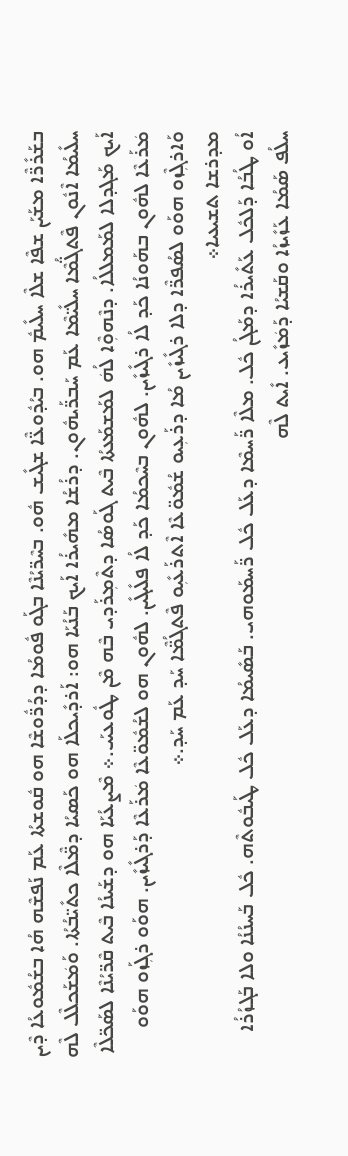ܒܫܰܪܺܪ̈ܶܐ ܡܫܰܝܰܢ ܫܦܶܐ ܫܠܶܐ ܚܠܺܝܡܽ ܗܘ. ܒܝܳܕܽܘܥ̈ܶܐ ܫܓܺܝܫ ܗܽܘ. ܒܚܶܪ̈ܝܳܢܶܐ ܒܓܰܘ ܦܽܘܡܳܐ ܕܕܳܪ̈ܽܘܫܶܐ ܗܘ ܩܽܘܫܬܳܐ ܥܰܡ ܢܰܦܫܶܗ ܗܳܐ ܒܫܳܡܽܘܥܳܐ ܕܶܝܢ ܚܠܺܝܡܳܐ ܐܶܢܽܘܢ ܦܶܬܓ̈ܳܡܶܐ ܚܠܺܝ̈ܡܶܐ ܥܰܡ ܚܰܒܪ̈ܰܝܗܽܘܢ. ܕܪܳܫܳܐ ܡܗܺܝܪܳܐ ܐܰܝܟ ܒܰܢܳܝܰܐ ܗܘ: ܐܰܪܕܺܝܟܠܰܐ ܗܘ ܟܰܣܝܳܐ ܕܡ̈ܶܠܶܐ ܟܬܺܝ̈ܒܳܬܳܐ. ܘܰܡܿܫܰܟܠܶܠ ܠܶܗ ܐܰܝܟ ܡܰܓܕܠܐ ܠܡܰܡܠܠܳܐ. ܕܢܶܗܘܼܶܐ ܠܳܗܿ ܠܡܰܫܡܰܥܬܳܐ ܒܶܝܬ ܓܰܘܣܳܐ ܕܬܶܡܼܪܰܕܝ ܒܶܗ ܡܶܢ ܛܽܘܥܝܰܝ.܀ ܡܶܨܥܳܝܰܐ ܗܘ ܕܫܰܝܢܳܐ ܒܶܝܬ ܩܶܪ̈ܝܳܢܶܐ ܠܣܰܟ̈ܠܶܐ ܡܿܪܰܥܶܐ ܠܗܽܘܢ ܒܗܰܘܢܳܐ ܟܰܕ ܠܳܐ ܪܓܺܝܙܺܝܢ. ܠܗܽܘܢ ܒܚܶܟܡܳܐ ܟܰܕ ܠܳܐ ܦܠܺܝܓܺܝܢ. ܠܗܽܘܢ ܗܘ ܠܫܳܡܽܘ̈ܥܶܐ ܡܿܪܰܥܶܐ ܕܰܪܓܺܝܙܺܝܢ. ܗܘܰܘ ܪܓܼܰܙܘ ܗܘܰܘ ܘܰܐܪܓܼܶܙܘ ܗܘܰܘ ܠܣܳܦܪ̈ܶܐ ܕܠܐ ܪܓܺܝܙܺܝܢ ܡܳܐ ܕܪܰܥܼܝܘ ܫܳܡܽܘ̈ܥܶܐ ܐܶܬܪܰܥܺܝܼܘ ܦܶܬܓܳܡ̈ܶܐ ܚܰܕ ܥܰܡ ܚܰܕ.܀
ܡܕܪܫܐ ܬܫܝܥܝܐ܀
ܐܳܘ ܛܳܒܳܐ ܕܰܠܟܽܠ ܥܰܬܺܝܪܳܐ ܕܡܰܓܳܢ ܟܽܠ. ܡܠܶܐ ܪ̈ܰܚܡܶܐ ܕܥܰܠ ܟܽܠ ܪ̈ܰܚܡܰܘܗܝ. ܒܰܣܺܝܡܳܐ ܕܥܰܠ ܟܽܠ ܛܰܝܒܽܘܬܶܗ. ܟܽܠ ܒܰܚܢܳܢܳܐ ܘܠܐ ܒܰܓܙܳܪܳܐ ܚܠܳܦ ܣܰܡܳܐ ܥܰܙܺܝܙܳܐ ܘܩܰܫܝܳܐ ܕܰܡܿܙܺܝܥ. ܐܺܝܬ ܠܶܗ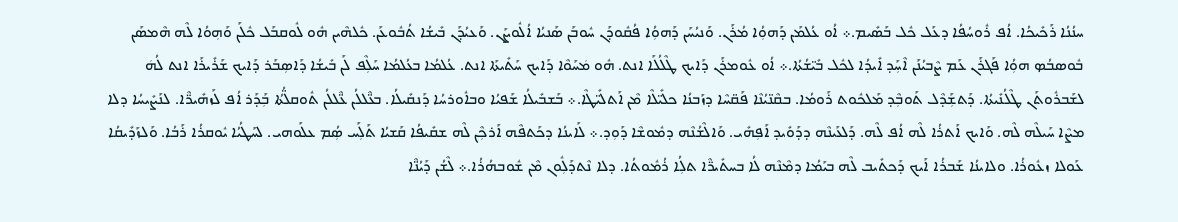ܚܢܳܢܳܐ ܪܰܟܺܝܟܳܐ. ܐܳܦ ܪܽܘܚܳܦܳܐ ܕܥܰܠ ܟܽܠ ܒܰܣܺܝܡ.܀ ܐܳܘ ܥܳܠܡܰܢ ܕܰܗܘܼܳܐ ܡܳܪܰܢ. ܘܰܢܝܳܚܰܢ ܕܰܗܘܼܳܐ ܦܳܩܽܘܕܰܢ ܚܽܘܒܰܢ ܣܰܢܝܳܐ ܐܳܠܽܘܨܰܢ. ܘܰܥܝܳܕܰܢ ܒܺܝܫܳܐ ܬܳܒܽܘܥܰܢ. ܟܽܠܗܶܝܢ ܗܽܘ ܠܽܘܩܒܰܠ ܟܽܠܰܢ ܘܰܗܼܘܳܐ ܠܶܗ ܗܶܡܣܰܢ ܒܽܘܣܒܳܤ ܗܘܼܳܐ ܦܰܓܪܰܢ ܥܰܡ ܨܶܒܝܳܢܰܢ ܐܶܚܼܰܕ ܐܺܝܕܳܐ ܠܟܽܠ ܒܺܝ̈ܫܳܬܳܐ.܀ ܐܳܘ ܥܽܘܡܪܰܢ ܕܰܐܝܟ ܛܶܠܳܠܰܐ ܐܢܬ. ܗܽܘ ܡܿܚܰܘܶܐ ܕܰܐܝܟ ܚܰܬܺܝܬܰܐ ܐܢܬ. ܥܳܠܡܳܐ ܒܥܳܠܡܳܐ ܚܰܠܼܶܦ ܠܰܢ ܒܺܝܫܳܐ ܕܰܐܣܼܒܰܪ ܕܰܐܝܟ ܫܰܪܺܝܪܰܐ ܐܢܬ ܠܳܗܿ ܠܫܰܒܪܽܘܬܰܢ ܛܶܠܳܢܺܝܬܳܐ. ܕܰܬܫܼܰܕܶܠ ܬܰܘܒܼܶܕ ܡܰܠܟܽܘܬ ܪܰܘܡܳܐ. ܒܩܶܢ̈ܝܳܢܶܐ ܦܰܩ̈ܚܶܐ ܕܙܰܒܢܳܐ ܟܠܺܝ̈ܠܶܐ ܡܶܢ ܐܰܬܠܺܝ̈ܛܶܐ.܀ ܒܰܫܒܺܝܠܳܐ ܫܰܦܝܳܐ ܘܒܐܽܘܪܚܳܐ ܕܰܢܩܺܝܠܳܐ. ܒܥ̈ܶܠܠܳܢ ܥ̈ܶܠܠܳܢ ܬܽܘܩܠ̈ܳܬܳܐ ܒܼܰܕܰܪ ܐܳܦ ܠܰܙܗܺܝܪ̈ܶܐ. ܠܢܰܨܺܝܚܳܐ ܕܠܐ ܡܨܶܐ ܚܰܝܠܶܗ ܠܶܗ. ܘܰܐܝܟ ܐܰܬܪܳܐ ܠܶܗ ܐܳܦ ܠܶܗ. ܕܰܠܥܰܝܢܶܗ ܕܕܰܘܺܝܕ ܐܰܦܼܗܺܝ. ܘܰܐܠܶܫܳܢܶܗ ܕܡܽܘܫܶܐ ܕܰܘܼܕ.܀ ܠܰܐܝܢܳܐ ܕܟܰܬܦܶܗ ܐܰܪܟܼܶܢ ܠܶܗ ܫܩܺܝܦܳܐ ܩܰܫܝܳܐ ܬܰܠܼܰܚ ܣܼܳܡ ܥܠܰܘܗܝ. ܠܚܰܛܳܝܳܐ ܝܽܘܩܪܳܐ ܪܰܒܳܐ. ܘܰܠܙܰܕܺܝܩܳܐ ܥܰܘܠܐ ܙܥܽܘܪܳܐ. ܘܠܐܝܢܳܐ ܫܰܒܪܳܐ ܐܰܝܟ ܕܰܟܬܺܝܒ ܠܶܗ ܒܝܰܡܳܐ ܕܡܶܢܶܗ ܠܳܐ ܒܚܬܺܝܪ̈ܶܐ ܬܠܼܳܐ ܪܳܡܽܘܬܳܐ. ܕܠܐ ܢܶܬܕܰܠܼܽܘܢ ܡܶܢ ܫܽܘܒܗܳܪܳܐ.܀ ܠܶܫܳܢ ܕܰܝܳܢ̈ܶܐ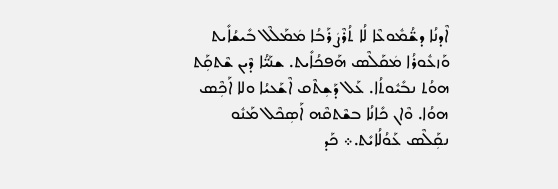ܐܶܕܢܳܐ ܕܫ̈ܳܡܽܘܥܶܐ ܠܳܐ ܬܳܪܶܨܿ ܪܰܒܳܐ ܡܿܡܰܠܶܠ ܒܺܝܫܳܐܺܝܬ ܘܰܙܥܽܘܪܳܐ ܡܿܩܰܠܶܣ ܗܰܦܟܳܐܺܝܬ. ܫܢܰܝ̈ܳܐ ܕܶܝܢ ܫܶܬܩܼܰܬ ܗܘܳܬ ܢܒܺܝܽܘܬܳܐ. ܥܰܠ ܕܰܫܼܬܶܩ ܐܶܫܰܥܝܳܐ ܘܠܐ ܐܰܟܼܶܣ ܗܘܳܐ. ܘܶܐܢ ܟܺܐܢܳܐ ܒܫܶܬܩܶܗ ܐܰܣܼܟܶܠ ܡܰܢܽܘ ܢܩܼܰܠܶܣ ܥܰܘܳܠܳܐܝܺܬ.܀ ܟܰܕ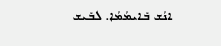ܐܢܳܫ ܒܺܐܝܡܳܡܳܐ. ܠܒܺܝܫ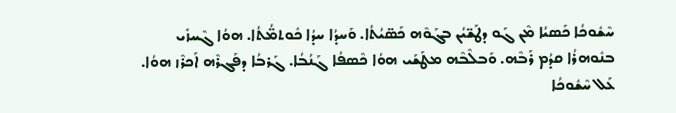ܚܶܫܽܘܟܳܐ ܟܰܣܝܳܐ ܡܶܢ ܓܰܘ ܕܛܰܫ̈ܝܳܢ ܒܓܰܘܶܗ ܟܰܣ̈ܝܳܬܳܐ. ܘܰܚܕܳܐ ܚܕܳܐ ܟܽܘܬܡ̈ܳܬܳܐ. ܗܘܳܐ ܓܶܚܙܺܝ ܒܢܽܘܗܪܳܐ ܩܕܳܡ ܪܰܒܶܗ. ܘܰܒܠܶܒܶܗ ܡܛܰܫܰܝ ܗܘܳܐ ܟܶܣܦܳܐ ܓܰܢܳܒܳܐ. ܓܰܪܒܳܐ ܕܦܰܓܪܶܗ ܐܰܟܪܶܙ ܗܘܳܐ. ܥܰܠ ܚܶܫܽܘܟܳܐ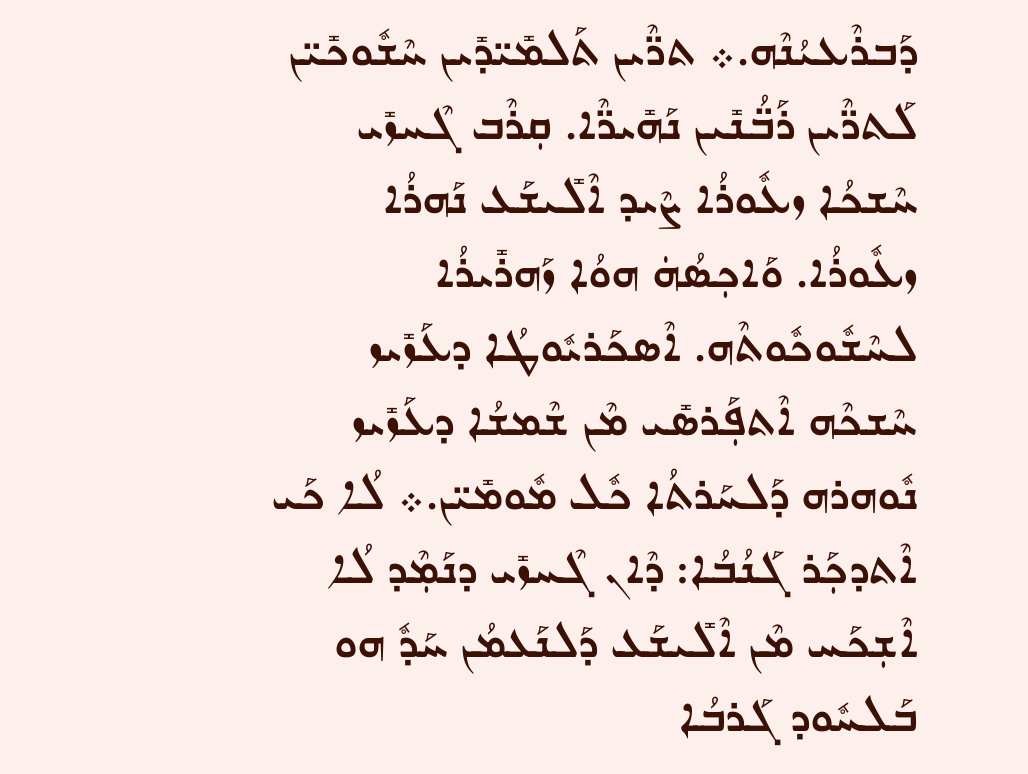ܕܰܒܪܶܥܝܳܢܶܗ.܀ ܬܪ̈ܶܝܢ ܬܰܠܡܺܝ̈ܕܺܝܢ ܚܶܫܽܘܟܺܝ̈ܢ ܠܰܬܪ̈ܶܝܢ ܪܰܒ̈ܳܢܺܝܢ ܢܰܗܺܝܪ̈ܶܐ. ܩܼܪܶܒ ܓܶܚܙܺܝ ܚܶܫܟܳܐ ܙܥܽܘܪܳܐ ܨܶܝܕ ܐܶܠܺܝܫܰܥ ܢܰܗܪܳܐ ܙܥܽܘܪܳܐ. ܘܰܐܟܼܣܳܗܿ ܗܘܳܐ ܙܰܗܪܺܝܪܳܐ ܠܚܶܫܽܘܟܽܘܬܶܗ. ܐܶܣܟܰܪܝܽܘܛܳܐ ܕܥܰܙܺܝܙ ܚܶܫܟܶܗ ܐܶܬܦܼܰܪܣܺܝ ܡܶܢ ܫܶܡܫܳܐ ܕܥܰܙܺܝܙ ܢܽܘܗܪܗ ܕܰܠܚܰܪܬܳܐ ܟܽܠ ܡܽܘܡܺܝ̈ܢ.܀ ܠܳܐ ܟܰܝ ܐܶܬܕܟܼܰܪ ܓܰܢܳܒܳܐ: ܕܶܐܢ ܓܶܚܙܺܝ ܕܢܰܡ݂ܶܕ ܠܳܐ ܐܶܫܼܟܰܚ ܡܶܢ ܐܶܠܺܝܫܰܥ ܕܰܠܢܰܥܡܳܢ ܚܰܕܽ ܗܘ ܒܰܠܚܽܘܕ ܓܰܪܒܳܐ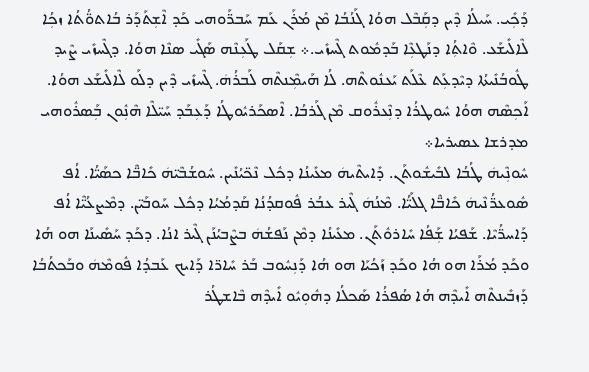ܕܰܟܼܺܝ. ܚܰܝܠܳܐ ܕܶܝܢ ܕܩܼܰܒܶܠ ܗܘܳܐ ܓܰܢܳܒܳܐ ܡܶܢ ܡܳܪܰܢ ܥܰܡ ܚܰܒܪ̈ܰܘܗܝ ܟܰܕ ܐܶܫܼܬܰܕܰܪ ܒܳܐܬܘ̈ܳܬܳܐ ܙܟܼܳܐ ܠܶܐܠܺܝܫܰܥ. ܘܶܐܬܼܳܐ ܕܢܰܛܥܼܶܐ ܒܰܕܡܽܘܬ ܓܶܚܙܺܝ.܀ ܫܼܩܰܠ ܛܰܥܼܢܶܗ ܣܰܓܺܝ ܣܢܶܐ ܗܘܳܐ. ܕܓܶܚܙܺܝ ܨܶܝܕ ܛܽܘܒܳܢܺܝܬܳܐ ܕܝܶܕܥܼܰܬ ܥܶܠܰܬ ܝܰܥܢܽܘܬܶܗ. ܠܳܐ ܗܰܝܡܼܶܢܬܶܗ ܠܰܒܪܳܗܿ. ܓܶܚܙܺܝ ܕܶܝܢ ܕܠܰܘ ܠܶܐܠܺܝܫܰܥ ܗܘܳܐ. ܐܰܟܼܣܶܗ ܗܘܳܐ ܚܽܘܛܪܳܐ ܕܢܼܶܥܪܽܘܩ ܡܶܢ ܓܰܪܒܳܐ. ܐܶܣܟܰܪܝܽܘܛܳܐ ܕܰܥܼܒܰܕ ܚܰܝ̈ܠܶܐ ܗܶܢܼܽܘܢ ܒܼܰܣܪܽܘܗܝ
ܡܕܪܫܐ ܥܣܝܪܝܐ܀
ܚܽܘܢܼܶܝܗܿ ܛܳܒܳܐ ܠܒܺܝܫܽܘܬܰܢ. ܕܺܐܝܬܶܝܗܿ ܡܥܺܝܢܳܐ ܕܟܽܠ ܢܶܟ̈ܝܳܢܺܝܢ. ܚܽܘܫܳܒܶܝ̈ܗܿ ܟܺܐܒ̈ܶܐ ܟܣܰܝ̈ܳܐ. ܐܳܦ ܣܽܘܥܪ̈ܳܢܶܝܗܿ ܟܺܐܒ̈ܶܐ ܓܠܰܝ̈ܳܐ. ܡܶܢܳܗܿ ܓܶܝܪ ܥܒܳܪ ܦܽܘܩܕܳܢܳܐ ܩܰܕܡܳܝܳܐ ܕܟܽܠ ܚܰܘܒܰܝ̈ܢ. ܕܡܶܨܥܳܝ̈ܶܐ ܐܳܦ ܕܰܐܚܪ̈ܳܝܶܐ. ܫܰܦܝܳܐ ܫܼܰܦܳܐ ܚܺܐܪܘܽܬܰܢ. ܡܥܺܝܢܳܐ ܕܡܶܢ ܢܰܦܫܳܗܿ ܒܨܶܒܝܳܢܰܢ ܓܶܝܪ ܐܢܳܐ. ܕܟܰܕ ܚܰܣܺܝܢܰܐ ܗܘ ܗܳܐ ܘܟܰܕ ܡܳܪܰܐ ܗܘ ܗܳܐ ܘܟܰܕ ܙܰܟܳܝܰܐ ܗܘ ܗܳܐ ܕܰܢܼܚܽܘܒ ܒܰܪ ܚܺܐܪ̈ܐ ܕܰܐܝܟ ܥܰܒܕܳܐ ܦܽܘܡܶܗܿ ܘܒܰܟܬܳܒܳܐ ܕܰܙܒܺܝܢܬܶܗ ܐܺܝܕܶܗ ܗܳܐ ܣܳܦܪܳܐ ܣܰܟܠܳܐ ܕܗܽܘܼܝܽܘ ܐܺܝܕܶܗ ܒܶܐܫܛܳܪ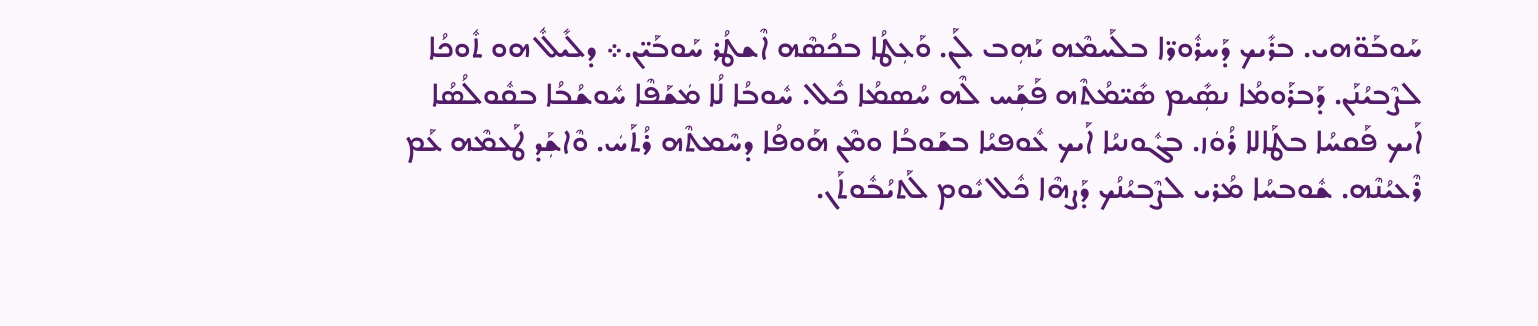ܚܰܘܒܰܘ̈ܗܝ. ܒܪܺܝܟ ܕܰܚܪܽܘܪ̈ܐ ܒܠܰܚܡܶܗ ܝܰܗܼܒ ܠܰܢ. ܘܰܥܼܛܳܐ ܒܟܳܣܶܗ ܐܶܫܛܳܪ ܚܰܘܒܰܝ̈ܢ.܀ ܕܠܺܝܠܽ ܗܘ ܬܽܘܟܳܐ ܠܨܶܒܝܳܢܰܢ. ܕܰܒܪܰܘܡܳܐ ܢܣܼܺܝܡ ܣܺܝ̈ܡܳܬܶܗ ܦܰܫܼܰܚ ܠܶܗ ܚܳܣܡܳܐ ܟܽܠ. ܚܽܘܒܳܐ ܠܳܐ ܡܿܫܰܦܶܐ ܚܽܘܫܳܒܳܐ ܒܩܽܘܠܳܣܳܐ ܐܰܝܟ ܦܰܩܚܳܐ ܒܛܰܐܠܐ ܪܳܘܿܙ. ܒܓܽܘܢܝܳܐ ܐܰܝܟ ܥܽܘܦܝܳܐ ܒܫܰܘܒܳܐ ܘܡܶܢ ܗܰܘܦܳܐ ܕܚܶܡܬܶܗ ܪܳܬܰܚܿ. ܘܶܐܫܼܰܕ ܛܰܥܡܶܗ ܥܰܡ ܪܶܥܝܳܢܶܗ. ܫܽܘܒܚܳܐ ܡܳܪܝ ܠܨܶܒܝܳܢܳܟ ܕܰܨܗܶܐ ܟܽܠ ܝܽܘܡ ܠܰܬܝܳܒܽܘܬܰܢ.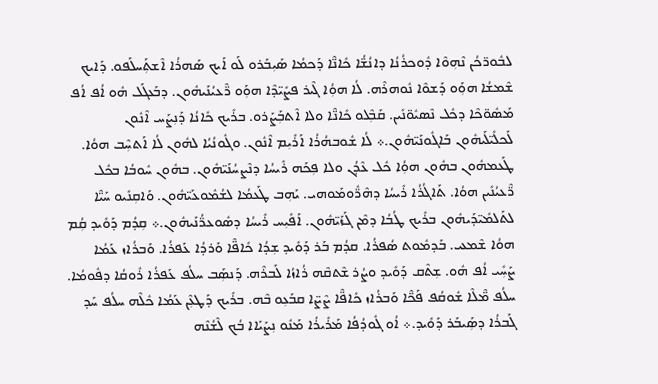ܠܒܽܘܪ̈ܟܳܢ ܢܶܗܼܘܶܐ ܕܽܘܟܪܳܢܳܐ ܕܐܢܳܫ̈ܳܐ ܟܺܐܢ̈ܶܐ ܕܰܟܡܳܐ ܣܰܝܼܒܰܪܘ ܠܰܘ ܐܰܝܟ ܣܰܗܪܳܐ ܐܶܫܬܼܰܚܠܰܦܘ. ܕܰܐܝܟ ܫܶܡܫܳܐ ܗܘܼܰܘ ܕܰܫܘܶܐ ܢܽܘܗܪܶܗ. ܠܳܐ ܗܘܼܳܐ ܓܶܝܪ ܦܨܺܝ̈ܕܶܐ ܗܘܼܰܘ ܪ̈ܶܥܝܳܢܰܝܗܽܘܢ. ܕܒܰܥܓܰܠ ܗܽܘ ܐܳܦ ܐܳܦ ܡܰܣܽܘ̈ܟܶܐ ܕܟܽܠ ܢܶܣܝܽܘ̈ܢܺܝܢ. ܩܰܒܼܶܠܘ ܟܺܐܢ̈ܶܐ ܘܠܐ ܐܶܬܒܼܰܨܰܪܘ. ܒܪܺܝܟ ܟܺܐܢܳܐ ܕܰܢܼܨܰܚ ܐܶܢܽܘܢ ܠܰܟܠܺܝ̈ܠܰܝܗܽܘܢ ܒܰܐܓܽܘܢܰܝ̈ܗܽܘܢ.܀ ܠܳܐ ܫܽܘܒܗܳܪܳܐ ܐܰܪܺܝܼܡ ܐܶܢܽܘܢ. ܘܓܽܘܢܳܝܳܐ ܠܗܽܘܢ ܠܳܐ ܐܰܬܚܼܶܒ ܗܘܳܐ. ܛܰܥܡܗܽܘܢ ܒܗܽܘܢ ܗܘܼܳܐ ܟܽܠ ܥܶܕܳܢ ܘܠܐ ܦܼܟܰܗ ܪܺܝܚܳܐ ܕܢܶܨܚܳܢܰܝ̈ܗܽܘܢ. ܒܗܽܘܢ ܚܽܘܒܳܐ ܒܟܽܠ ܪ̈ܶܥܝܳܢܺܝܢ ܗܘܳܐ. ܬܰܐܓܳܪܳܐ ܪܺܝܚܳܐ ܕܗܶܪ̈ܽܘܡܰܘܗܝ. ܝܰܗܼܒ ܛܰܥܡܳܐ ܠܫܳܡܽܘܥܰܝ̈ܗܽܘܢ. ܘܰܐܩܼܢܺܝܘ ܚܰܝ̈ܶܐ ܠܬܰܠܡܺܝ̈ܕܰܝܗܽܘܢ ܒܪܺܝܟ ܛܳܒܳܐ ܕܡܶܢ ܓܰܙܰܝ̈ܗܽܘܢ. ܐܰܦܺܝܼܚ ܪܺܝܚܳܐ ܕܣܽܘܥܪ̈ܳܢܰܝܗܽܘܢ.܀ ܩܼܕܳܡ ܕܰܘܺܝܕ ܩܼܳܡ ܗܘܳܐ ܫܶܡܥܝ. ܒܰܕܡܽܘܬ ܣܳܦܪܳܐ. ܩܕܳܡ ܒܰܪ ܕܰܘܺܝܕ ܫܼܕܳܐ ܟܺܐܦ̈ܶܐ ܘܰܪܕܳܐ ܥܰܦܪܳܐ. ܘܰܒܪܳܐܙ ܥܰܡܳܐ ܨܰܚܼܺܝ ܐܳܦ ܗܽܘ. ܫܼܬܶܩ ܕܰܘܺܝܕ ܘܨܳܪ ܫܶܬܩܶܗ ܪܳܐܙܳܐ ܠܰܒܪܶܗ. ܕܰܢܣܼܰܒ ܚܠܳܦ ܥܰܦܪܳܐ ܪܽܘܩܳܐ ܕܦܽܘܡܳܐ. ܚܠܳܦ ܡ̈ܶܠܶܐ ܫܽܘܩܳܦ ܦܰܟ̈ܶܐ ܘܰܒܪܳܐܙ ܟܺܐܦ̈ܶܐ ܨܶܨ̈ܐ ܩܒܰܥܼܘ ܒܶܗ. ܒܪܺܝܟ ܕܰܛܥܼܶܢ ܥܰܡܳܐ ܟܽܠܶܗ ܚܠܳܦ ܚܰܕ ܓܰܒܪܳܐ ܕܣܼܰܝܒܰܪ ܕܰܘܺܝܕ.܀ ܐܳܘ ܓܽܘܕܳܦܳܐ ܡܰܪܺܝܪܳܐ ܡܰܢܽܘ ܢܼܨܰܝܰܐܐ ܒܳܟ ܠܶܫܳܢܶܗ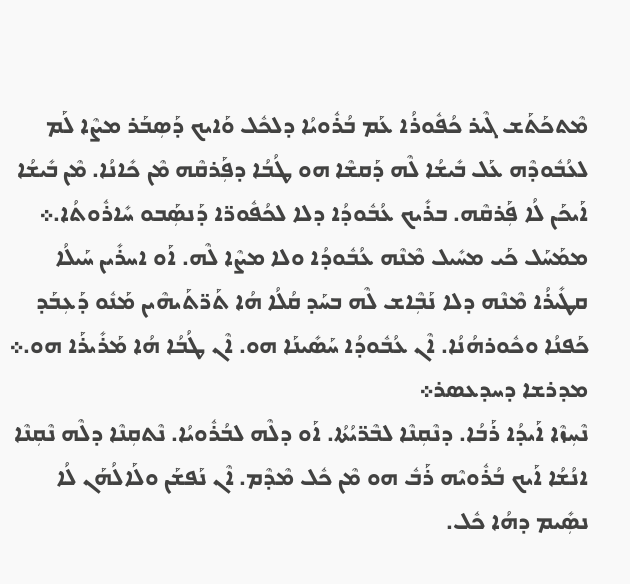ܡܶܬܟܰܬܰܫ ܓܶܝܪ ܟܳܦܽܘܪܳܐ ܥܰܡ ܒܳܪܽܘܝܳܐ ܕܠܟܽܠ ܘܰܐܝܟ ܕܰܣܼܒܰܪ ܡܨܶܐ ܠܰܡ ܠܥܳܒܽܘܕܶܗ ܥܰܠ ܒܺܝܫܳܐ ܠܶܗ ܕܰܩܫܶܐ ܗܘ ܛܳܒܳܐ ܕܦܼܰܪܩܶܗ ܡܶܢ ܟܺܐܢܳܐ. ܡܶܢ ܒܺܝܫܳܐ ܐܰܝܟܰܢ ܠܳܐ ܦܼܰܪܩܶܗ. ܒܪܺܝܟ ܥܳܒܽܘܕܳܐ ܕܠܐ ܠܟܳܦܽܘܪ̈ܐ ܕܰܢܣܼܰܒܘ ܚܺܐܪܽܘܬܳܐ.܀ ܡܡܰܚܰܠ ܟܰܝ ܡܚܺܝܠ ܡܶܢܶܗ ܥܳܒܽܘܕܳܐ ܘܠܐ ܡܨܶܐ ܠܶܗ. ܐܰܘ ܐܚܪܺܝܢ ܚܰܝܠܳܐ ܩܛܺܝܪܳܐ ܡܶܢܶܗ ܕܠܐ ܢܰܒܼܶܐܫ ܠܶܗ ܒܚܰܕ ܩܳܠܳܐ ܗܳܐ ܬܰܪ̈ܬܰܝܗܶܝܢ ܡܰܢܽܘ ܕܰܥܼܒܰܕ ܟܰܦܢܳܐ ܘܟܽܘܪܗܳܢܳܐ. ܐܶܢ ܥܳܒܽܘܕܳܐ ܚܰܣܺܝܢܰܐ ܗܘ. ܐܶܢ ܛܳܒܳܐ ܗܳܐ ܡܰܪܺܝܪܰܐ ܗܘ.܀
ܡܕܪܫܐ ܕܚܕܥܣܪ܀
ܢܶܚܼܙܶܐ ܐܰܝܕܳܐ ܪܰܒܳܐ. ܕܢܶܩܼܢܶܐ ܠܒܶܪ̈ܝܳܬܳܐ. ܐܰܘ ܕܠܶܗ ܠܒܳܪܽܘܝܳܐ. ܢܶܬܩܼܢܶܐ ܕܠܶܗ ܢܶܩܼܢܶܐ ܐܢܳܫܳܐ ܐܰܝܟ ܒܳܪܽܘܝܶܗ ܪܰܒܽ ܗܘ ܡܶܢ ܟܽܠ ܡܶܕܶܡ. ܐܶܢ ܢܰܦܫܰܢ ܘܠܰܐܠܳܗܰܢ ܠܳܐ ܢܣܼܺܝܡ ܕܗܳܐ ܟܽܠ.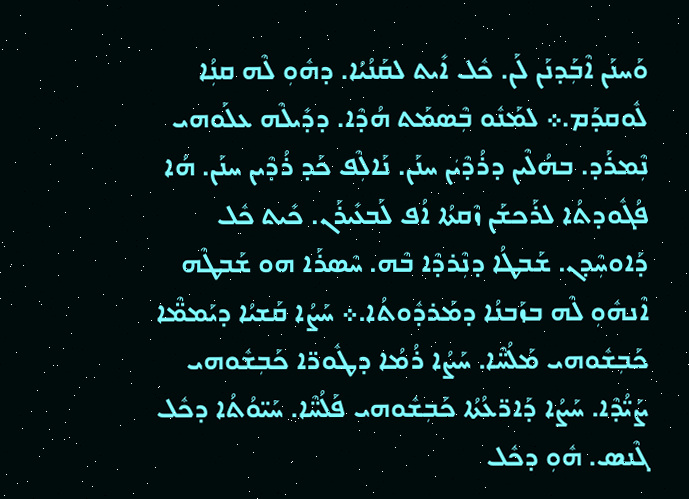ܘܰܚܢܰܢ ܐܶܒܼܰܕܢܰܢ ܠܰܢ. ܟܽܠ ܐܺܝܬ ܠܩܰܢܳܝܳܐ. ܕܗܽܘܼ ܠܶܗ ܩܢܼܳܐ ܠܽܘܩܕܰܡ.܀ ܠܡܰܢܽܘ ܒܼܶܣܡܰܬ ܗܳܕܶܐ. ܕܕܺܝܠܶܗ ܥܠܰܘܗܝ ܢܼܶܡܪܰܕ. ܒܗܳܠܶܝܢ ܕܪܳܕܶܝܿܢ ܚܢܰܢ. ܢܰܐܠܼܶܦ ܟܰܕ ܪܳܕܶܝܢ ܚܢܰܢ. ܗܳܐ ܦܳܓܽܘܕܬܳܐ ܠܪܰܟܫܰܢ ܙܶܩܬܳܐ ܐܳܦ ܠܰܒܥܺܝܪܰܢ. ܟܺܝܬ ܟܽܠ ܕܰܐܘܚܼܶܕܢ. ܫܰܒܛܳܐ ܕܢܼܶܪܕܶܐ ܒܶܗ. ܚܶܣܪܰܐ ܗܘ ܫܰܒܛܶܗ ܐܶܢܗܽܘܼ ܠܶܗ ܒܙܰܒܢܳܐ ܕܡܰܪܕܽܘܬܳܐ.܀ ܚܰܨܳܐ ܩܰܫܝܳܐ ܕܝܰܡܡ̈ܶܐ ܟܰܒܼܫܽܘܗܝ ܡܰܠܳܚ̈ܶܐ. ܚܰܨܳܐ ܪܳܡܳܐ ܕܛܽܘܪ̈ܐ ܟܰܒܼܫܽܘܗܝ ܨܰܝ̈ܳܕܶܐ. ܚܰܨܳܐ ܕܰܐܪ̈ܥܳܬܳܐ ܟܰܒܼܫܽܘܗܝ ܦܰܠܳܚ̈ܶܐ. ܚܰܝ̈ܘܳܬܳܐ ܕܟܽܠ ܓܶܢܣ. ܗܽܘܼ ܕܟܽܠ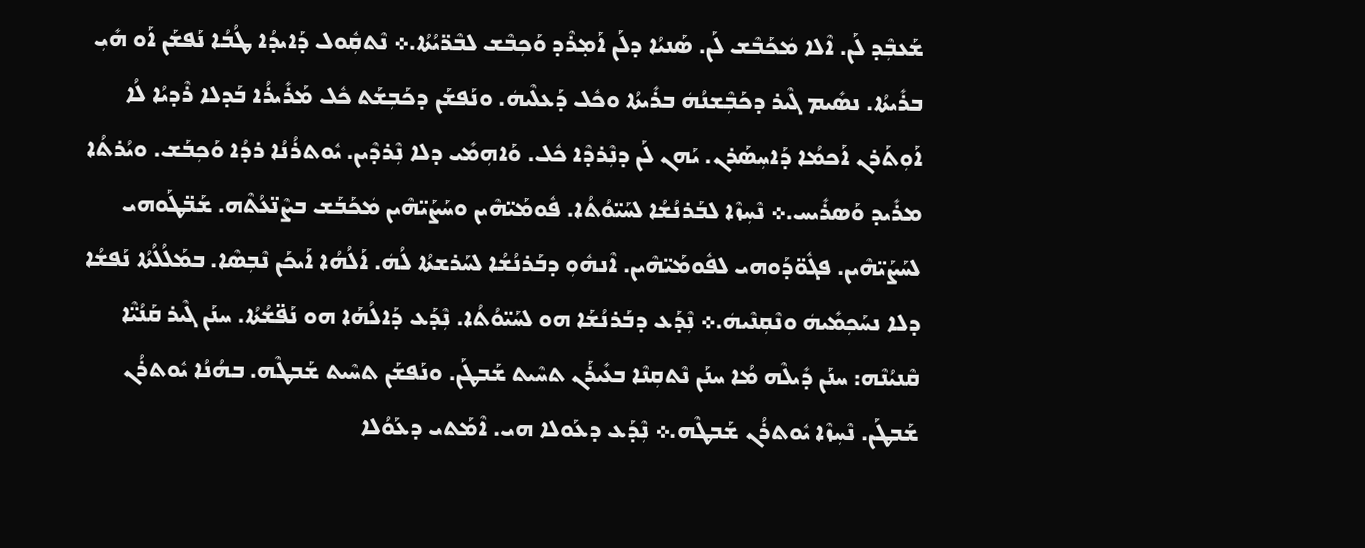ܫܰܥܒܼܶܕ ܠܰܢ. ܐܶܠܐ ܡܿܟܰܒܶܫ ܠܰܢ. ܣܰܢܝܳܐ ܕܠܰܢ ܐܰܡ݂ܪܶܕ ܘܰܟܼܒܶܫ ܠܒܶܪ̈ܝܳܬܳܐ.܀ ܢܶܬܩܼܽܘܠ ܕܰܐܝܕܳܐ ܛܳܒܳܐ ܢܰܦܫܰܢ ܐܰܘ ܗܺܝܼ ܒܪܺܝܬܳܐ. ܢܣܺܝܡ ܓܶܝܪ ܕܟܰܒܼܶܫܢܳܗܿ ܒܪܺܝܬܳܐ ܘܟܽܠ ܕܰܥܠܶܝܗܿ. ܘܢܰܦܫܰܢ ܕܟܰܒܼܫܰܬ ܟܽܠ ܡܰܪܺܝܪܳܐ ܒܰܕܠܐ ܪܶܕܝܳܐ ܠܳܐ ܐܰܘܼܬܰܪܢ ܐܰܟܡܳܐ ܕܰܐܚܼܣܰܪܢ. ܝܰܗܢ ܠܰܢ ܕܢܼܶܪܕܶܐ ܟܽܠ. ܘܰܐܗܼܡܺܝ ܕܠܐ ܢܼܶܪܕܶܝܢ. ܝܽܘܬܪܳܢܳܐ ܪܕܳܐ ܘܰܟܼܒܰܫ. ܘܝܳܪܬܳܐ ܡܪܺܝܕ ܘܰܣܪܺܝܚ.܀ ܢܶܚܼܙܶܐ ܠܒܰܪܢܳܫܳܐ ܠܚܰܝ̈ܘܳܬܳܐ. ܦܽܘܡܰܝ̈ܗܶܝܢ ܘܚܰܨܰܝ̈ܗܶܝܢ ܡܿܟܰܒܰܫ ܒܨܶܢ̈ܥܳܬܶܗ. ܫܰܒ̈ܛܰܘܗܝ ܠܚܰܨܰܝ̈ܗܶܝܢ. ܦܓܽܘ̈ܕܰܘܗܝ ܠܦܽܘܡܰܝ̈ܗܶܝܢ. ܐܶܢܗܽܘܼ ܕܒܰܪܢܳܫܳܐ ܠܚܰܪܫܬܳܐ ܠܳܗܿ. ܐܰܠܳܗܳܐ ܐܰܝܟܰܢ ܢܶܒܼܣܶܐ. ܒܡܰܠܳܠܳܬܳܐ ܢܰܦܫܳܐ ܕܠܐ ܢܚܰܟܼܡܺܝܗܿ ܘܢܶܩܼܢܶܝܗܿ.܀ ܢܼܶܕܰܥ ܕܒܰܪܢܳܫܰܐ ܗܘ ܠܚܰܝ̈ܘܳܬܳܐ. ܢܼܶܕܰܥ ܕܰܐܠܳܗܰܐ ܗܘ ܢܰܦ̈ܫܳܬܳܐ. ܚܢܰܢ ܓܶܝܪ ܩܰܢܳܝ̈ܶܐ ܩܶܢܝܳܢܶܗ: ܚܢܰܢ ܕܺܝܠܶܗ ܡܳܐ ܚܢܰܢ ܢܶܬܩܼܢܶܐ ܒܥܺܝܪܰܢ ܬܚܶܝܬ ܫܰܒܛܰܢ. ܘܢܰܦܫܰܢ ܬܚܶܝܬ ܫܰܒܛܶܗ. ܒܗܳܢܳܐ ܝܽܘܬܪܳܢ ܫܰܒܛܰܢ. ܢܶܚܼܙܶܐ ܝܽܘܬܪܳܢ ܫܰܒܛܶܗ.܀ ܢܼܶܕܰܥ ܕܥܰܘܠܐ ܗܝ. ܐܶܡܰܬܝ ܕܥܰܘܳܠܐ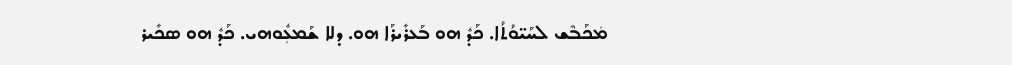ܡܿܟܰܒܶܫ ܠܚܰܝ̈ܘܳܬܳܐ. ܟܰܕܽ ܗܘ ܒܰܥܪܺܝܪܰܐ ܗܘ. ܕܠܐ ܫܰܡܥܼܽܘܗܝ. ܟܰܕܽ ܗܘ ܣܟܺܝܪ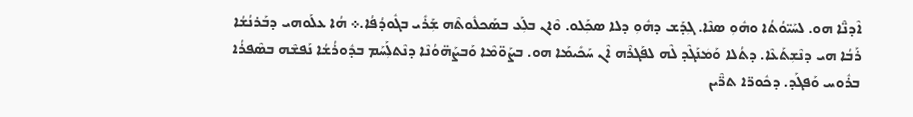ܐܶܕܢ̈ܶܐ ܗܘ. ܠܚܰܝ̈ܘܳܬܳܐ ܘܗܽܘܼ ܣܢܶܐ. ܓܼܕܰܫ ܕܗܽܘܼ ܕܠܐ ܣܟܼܰܠܘ. ܘܶܐܢ ܒܠܼܰܥ ܒܣܰܟܠܽܘܬܶܗ ܫܼܰܪܺܝ ܒܓܽܘܕܳܦܳܐ.܀ ܗܳܐ ܥܠܰܘܗܝ ܕܒܰܪܢܳܫܳܐ ܪܰܒܳܐ ܗܝ ܕܢܶܫܼܬܰܥܶܐ. ܕܬܳܠܐ ܘܰܡܿܢܰܓܶܕ ܠܶܗ ܠܦܰܓܪܶܗ ܐܶܢ ܚܰܟܺܝܡܰܐ ܗܘ. ܒܨܰܘ̈ܡܶܐ ܘܰܒܨܰܗ̈ܘܳܢܶܐ ܕܢܶܬܠܼܰܚܰܡ ܒܕܽܘܪܳܫܳܐ ܢܰܦܫܶܗ ܒܣܶܦܪܳܐ ܒܪܽܘܚ ܘܰܦܓܰܕ. ܕܟܽܘܪ̈ܐ ܬܪ̈ܶܝܢ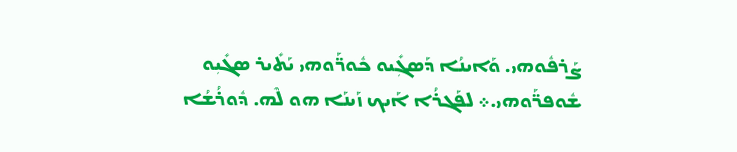ܨܰܪܦܽܘܗܝ. ܘܰܐܝܢܳܐ ܕܰܣܓܼܺܝܘ ܟܽܘܪ̈ܰܘܗܝ ܝܰܬܺܝܪ ܣܓܺܝܼܘ ܫܽܘܦܪ̈ܰܘܗܝ.܀ ܠܦܰܓܪܳܐ ܐܰܝܟ ܙܰܝܢܰܐ ܗܘ ܠܶܗ. ܕܽܘܪܳܫܳܐ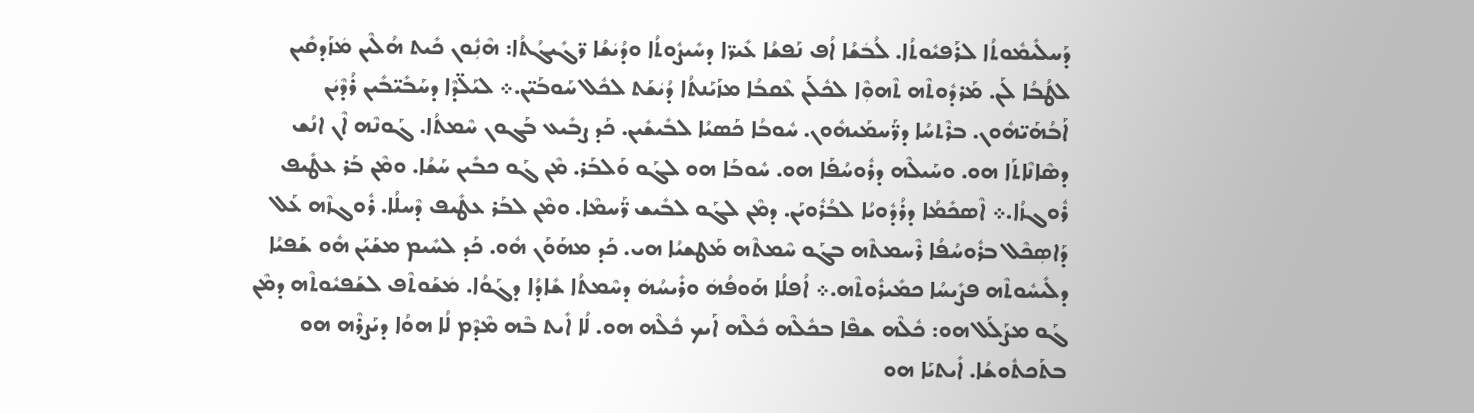ܕܰܚܠܺܝܡܽܘܬܳܐ ܠܪܰܦܝܽܘܬܳܐ. ܠܳܒܿܫܳܐ ܐܳܦ ܢܰܦܫܳܐ ܥܺܝܪ̈ܐ ܕܚܺܝܨܽܘܬܳܐ ܘܕܳܝܿܫܳܐ ܪ̈ܓܺܝܓܳܬܳܐ: ܗܶܢܼܽܘܢ ܟܺܝܬ ܗܳܠܶܝܢ ܡܿܙܰܕܩܺܝܢ ܠܛܳܒܳܐ ܠܰܢ. ܡܰܪܕܽܘܬܶܗ ܬܶܗܘܼܶܐ ܠܟܽܠܰܢ ܥܶܩܒܳܐ ܡܙܰܝܰܢܬܳܐ ܕܳܝܿܫܰܬ ܠܟܽܠ ܚܰܘܒܰܝ̈ܢ.܀ ܠܝܰܠ̈ܕܶܐ ܕܚܰܒܺܝ̈ܒܺܝܢ ܪܳܕܶܝܿܢ ܐܰܒܳܗܰܝ̈ܗܽܘܢ. ܒܪܶܬܚܳܐ ܕܪ̈ܰܚܡܰܝܗܽܘܢ. ܚܽܘܒܳܐ ܟܰܣܝܳܐ ܠܒܺܝܫܺܝܢ. ܟܰܕ ܨܒܺܝܥ ܒܰܓܘܢ ܚܶܡܬܳܐ. ܓܰܘܢܶܗ ܐܶܢ ܐܢܳܫ ܕܣܶܐܢܶܐܬܰܐ ܗܘ. ܘܚܰܝܠܶܗ ܕܪܽܘܚܳܦܰܐ ܗܘ. ܚܽܘܒܰܐ ܗܘ ܠܓܰܘ ܘܰܠܒܰܪ. ܡܶܢ ܓܰܘ ܟܒܺܝܢ ܚܰܫܳܐ. ܘܡܶܢ ܒܰܪ ܥܛܺܝܦ ܪܽܘܓܙܳܐ.܀ ܐܶܣܟܺܡܳܐ ܕܪܳܕܽܘܝܳܐ ܠܒܳܪܽܘܝܰܢ. ܕܡܶܢ ܠܓܰܘ ܠܒܺܝܫ ܪ̈ܰܚܡܶܐ. ܘܡܶܢ ܠܒܰܪ ܥܛܺܝܦ ܕܶܚܠܳܐ. ܪܽܘܓܙܶܗ ܥܰܠ ܕܰܐܣܼܟܶܠ ܒܪܽܘܚܳܦܳܐ ܪܶܚܡܬܶܗ ܒܓܰܘ ܚܶܡܬܶܗ ܡܰܛܫܝܳܐ ܗܝ. ܟܰܕ ܡܗܰܘܰܢ ܗܽܘ. ܟܰܕ ܠܚܺܝܡ ܡܫܰܝܰܢ ܗܽܘ ܫܰܦܝܳܐ ܕܠܺܝܚܽܘܬܶܗ ܦܨܺܝܚܳܐ ܟܡܺܝܪܽܘܬܶܗ.܀ ܐܳܦܠܳܐ ܗܰܘܦܳܗܿ ܘܪܺܝܚܳܗܿ ܕܚܶܡܬܳܐ ܫܺܐܕܳܐ ܕܓܰܘܳܐ. ܡܿܫܰܘܬܶܦ ܠܫܰܦܝܽܘܬܶܗ ܕܡܶܢ ܓܰܘ ܡܨܰܠܰܠ ܗܘ: ܟܽܠܶܗ ܫܦܶܐ ܒܟܽܠܶܗ ܟܽܠܶܗ ܐܰܝܟ ܟܽܠܶܗ ܗܘ. ܠܳܐ ܐܺܝܬ ܒܶܗ ܡܶܕܶܡ ܠܳܐ ܗܘܳܐ ܕܝܰܨܪܶܗ ܗܘ ܒܬܰܟܬܽܘܫܳܐ. ܐܺܝܬܝܰܐ ܗܘ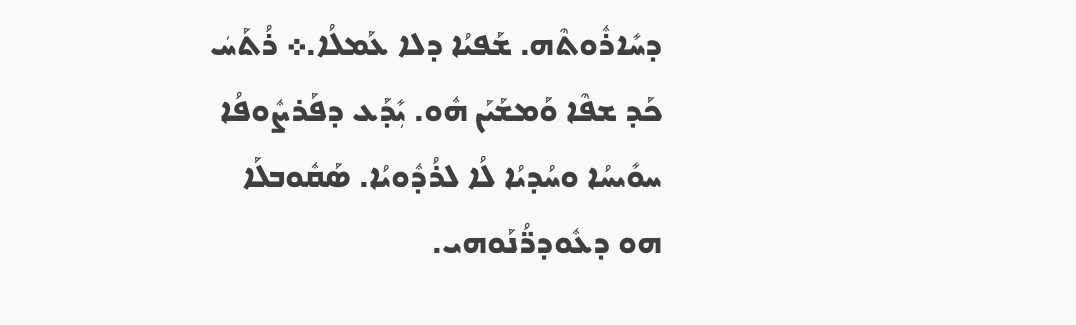ܕܚܺܐܪܽܘܬܶܗ. ܫܰܦܝܳܐ ܕܠܐ ܥܰܡܠܳܐ.܀ ܪܳܬܰܚܿ ܟܰܕ ܫܦܶܐ ܘܰܡܫܰܝܰܢ ܗܽܘ. ܝܼܺܕܰܥ ܕܦܰܪܨܽܘܦܳܐ ܚܘܺܝܚܳܐ ܘܚܳܕܝܳܐ ܠܳܐ ܠܪܳܕܽܘܝܳܐ. ܣܰܩܽܘܒܠܰܐ ܗܘ ܕܥܽܘܕܪ̈ܳܢܰܘܗܝ.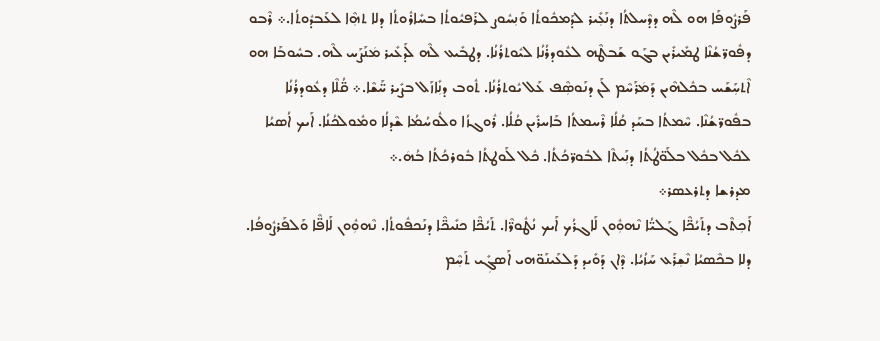ܦܰܪܨܽܘܦܰܐ ܗܘ ܠܶܗ ܕܕܶܚܠܬܳܐ ܕܢܰܥܼܺܝܪ ܠܕܰܡܟܽܘܬܳܐ ܘܰܢܼܚܽܘܨ ܠܪܰܦܝܽܘܬܳܐ ܒܚܺܐܪܽܘܬܳܐ ܕܠܐ ܬܗܼܶܐ ܠܥܰܒܕܽܘܬܳܐ.܀ ܪܶܒܘ ܕܦܽܘܪ̈ܫܳܢܶܐ ܛܡܺܝܪܺܝܢ ܒܓܰܘ ܫܰܒܛܶܗ ܠܥܽܘܕܪܳܢܳܐ ܠܝܽܘܬܪܳܢܳܐ. ܕܛܒܺܝܥ ܠܶܗ ܠܰܕܥܺܝܪ ܡܿܢܰܨܰܚ ܠܶܗ. ܒܚܽܘܒܰܐ ܗܘ ܐܶܬܚܼܰܫܰܚ ܒܟܽܠܗܶܝܢ ܕܰܡܿܪܰܚܶܡ ܠܰܢ ܕܢܰܘܣܼܶܦ ܥܰܠ ܝܽܘܬܪܳܢܳܐ. ܬܽܘܒ ܕܢܼܺܐܙܰܠ ܒܨܺܝܪ ܚ̈ܰܫܶܐ.܀ ܩ̈ܳܠܶܐ ܕܥܽܘܕܪܳܢܳܐ ܒܦܽܘܪ̈ܫܳܢܶܐ. ܚܶܡܬܳܐ ܒܚܰܕ ܩܳܠܳܐ ܪܶܚܡܬܳܐ ܒܰܐܚܪܺܝܢ ܩܳܠܳܐ. ܪܽܘܓܙܳܐ ܘܠܽܘܚܳܡܳܐ ܫܶܕܠܳܐ ܘܡܽܘܠܟܳܢܳܐ. ܐܰܝܟ ܐܳܣܝܳܐ ܠܟܽܠ ܒܟܽܠ ܒܠܰܘ̈ܛܳܬܳܐ ܕܢܼܰܝܬܶܐ ܠܒܽܘܪ̈ܟܳܬܳܐ. ܟܽܠ ܠܰܘܛܬܳܐ ܒܽܘܪܟܳܬܳܐ ܒܳܗܿ.܀
ܡܕܪܫܐ ܕܬܪܥܣܪ܀
ܐܰܟܼܬܶܒ ܕܬܰܝܳܟ̈ܶܐ ܓܰܠܝ̈ܳܐ ܢܶܗܘܼܽܘܢ ܠܰܐܓܪܳܟ ܐܰܝܟ ܢܳܛܽܘܪ̈ܶܐ. ܬܰܝܳܟ̈ܶܐ ܟܢܺܝܟ̈ܶܐ ܕܢܰܟܦܽܘܬܳܐ. ܢܶܗܘܼܽܘܢ ܠܰܐܦ̈ܶܐ ܘܰܠܦܰܪܨܽܘܦܳܐ. ܕܠܐ ܒܟܶܣܝܳܐ ܢܶܫܼܪܰܥ ܚܰܙܳܝܳܐ. ܕܶܐܢ ܕܰܘܺܝܕ ܕܰܠܥܰܝܢܰܘ̈ܗܝ ܐܰܣܓܼܺܝ ܬܰܚܼܶܡ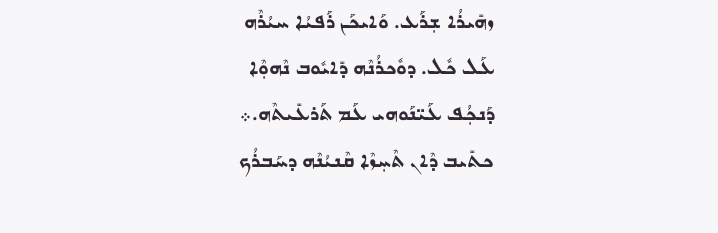ܙܗܺܝܪܳܐ ܫܼܪܰܥ. ܘܰܐܝܟܰܢ ܪܰܦܝܳܐ ܚܝܳܪܶܗ ܥܰܠ ܟܽܠ. ܕܘܽܟܪܳܢܶܗ ܕܺܐܝܽܘܒ ܢܶܗܘܼܶܐ ܕܰܢܟܼܳܦ ܥܰܝ̈ܢܰܘܗܝ ܥܰܡ ܬܰܪܥܺܝܬܶܗ.܀ ܟܬܺܝܒ ܕܶܐܢ ܬܶܚܼܙܶܐ ܩܶܢܝܳܢܶܗ ܕܚܰܒܪܳܟ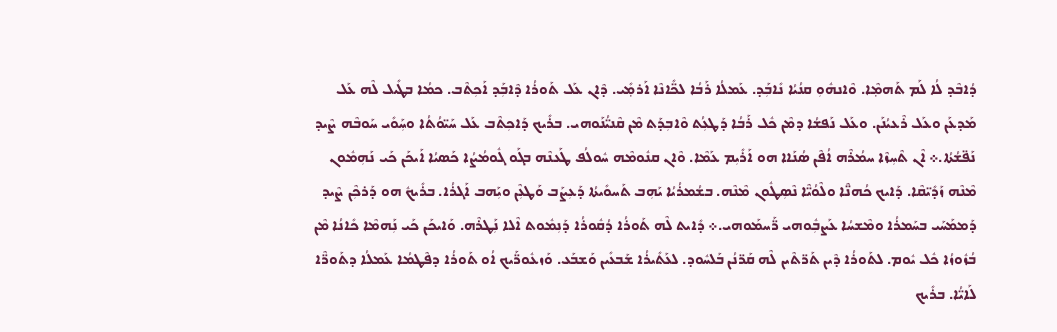ܕܳܐܒܶܕ ܠܳܐ ܠܰܡ ܬܰܗܡ݂ܶܐ. ܘܶܐܢܗܽܘܼ ܩܢܳܝܳܐ ܢܺܐܒܼܰܕ. ܥܰܡܠܳܐ ܪܰܒܳܐ ܠܟ̈ܺܐܢܶܐ ܐܰܪܡ݂ܺܝ. ܕܶܐܢ ܥܰܠ ܬܰܘܪܳܐ ܕܶܐܒܼܰܕ ܐܰܟܼܬܶܒ. ܟܡܳܐ ܒܛܺܝܠ ܠܶܗ ܥܰܠ ܡܰܕܥܰܢ ܘܥܰܠ ܪܶܥܝܳܢܰܢ. ܘܥܰܠ ܢܰܦܫܳܐ ܕܡܶܢ ܟܽܠ ܪܰܒܳܐ ܕܰܛܥܼܳܬ ܘܶܐܒܼܕܰܬ ܡܶܢ ܩܶܢܝ̈ܳܢܰܘܗܝ. ܒܪܺܝܟ ܕܰܐܟܼܬܶܒ ܥܰܠ ܚܰܝ̈ܘܳܬܳܐ ܘܚܼܰܘܺܝ ܚܰܘܒܶܗ ܨܶܝܕ ܢܰܦ̈ܫܳܬܳܐ.܀ ܐܶܢ ܬܶܚܼܙܶܐ ܚܡܳܪܶܗ ܐܳܦܶܢ ܣܳܢܰܐܐ ܗܘ ܐܰܪܺܝܼܡ ܥܰܡܶܐ. ܘܶܐܢ ܩܢܽܘܡܶܗ ܚܽܘܠܳܦ ܛܰܥܢܶܗ ܒܓܰܘ ܓܽܘܡܳܨܳܐ ܟܰܣܝܳܐ ܐܰܝܟܰܢ ܟܰܝ ܢܰܗܼܡܽܘܢ ܡܶܢܶܗ ܙܰܕܺܝ̈ܩܶܐ. ܕܰܐܝܟ ܟܳܗܢ̈ܶܐ ܘܠܶܘܳܝ̈ܶܐ ܢܶܣܼܛܽܘܢ ܡܶܢܶܗ. ܒܫܳܡܪܳܝܳܐ ܝܰܗܼܒ ܬܰܚܘܺܝܬܳܐ ܕܰܥܼܨܰܒ ܘܰܛܥܼܶܢ ܘܝܼܰܗܒ ܐܰܓܪܳܐ. ܒܪܺܝܟܽ ܗܘ ܕܰܪܟܼܶܢ ܨܶܝܕ ܕܰܡܡܰܚܰܝ ܒܚܰܡܪܳܐ ܘܡܶܫܚܳܐ ܥܰܨܒܼܽܘܗܝ ܪ̈ܰܚܡܰܘܗܝ.܀ ܕܺܐܝܬ ܠܶܗ ܬܰܘܪܳܐ ܕܳܩܽܘܪܳܐ ܕܰܢܼܡܽܘܬ ܐܶܠܐ ܢܼܰܛܪܶܗ. ܘܰܐܝܟܰܢ ܟܰܝ ܢܼܰܗܡܶܐ ܟܺܐܢܳܐ ܡܶܢ ܒܳܙܽܘܙܳܐ ܟܽܠ ܝܽܘܡ. ܠܬܰܘܪܳܐ ܕܶܝܢ ܬܰܪ̈ܬܶܝܢ ܠܶܗ ܩܰܪ̈ܢܳܢ ܒܰܠܚܽܘܕ. ܠܥܰܬܺܝܪܳܐ ܫܰܒܥܺܝܢ ܘܰܫܒܰܥ. ܘܰܙܥܽܘܪ̈ܰܝܟ ܐܳܘ ܬܰܘܪܳܐ ܕܦܶܛܡܳܐ ܥܰܡܠܳܐ ܕܬܰܘܪ̈ܶܐ ܠܰܐܝ̈ܳܐ. ܒܪܺܝܟ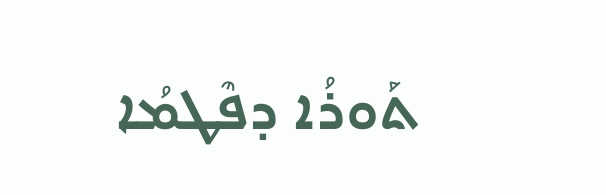ܬܰܘܪܳܐ ܕܦܶܛܡܳܐ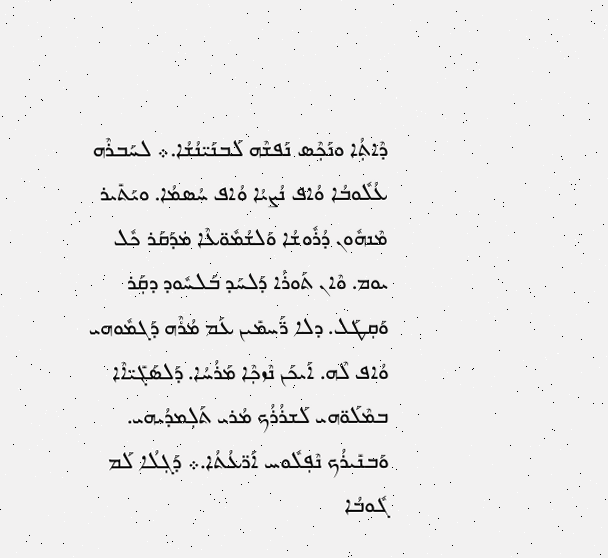ܕܶܐܬܼܳܐ ܘܢܰܟܼܶܤ ܢܰܦܫܶܗ ܠܰܒܢܰܝ̈ܢܳܫܳܐ.܀ ܠܚܰܒܪܶܗ ܥܳܠܽܘܒܳܐ ܘܳܐܦ ܢܳܨܝܳܐ ܘܳܐܦ ܚܳܣܡܳܐ. ܘܝܰܬܺܝܪ ܡܶܢܗܽܘܢ ܕܳܪܽܘܫܳܐ ܘܰܠܫܳܡܽܘ̈ܥܶܐ ܡܿܕܰܩܰܪ ܟܽܠ ܝܘܡ. ܘܶܐܢ ܬܰܘܪܳܐ ܕܰܠܚܰܕ ܒܰܠܚܽܘܕ ܕܩܼܰܪ ܘܰܩܼܛܰܠ. ܕܠܐ ܪ̈ܰܚܡܺܝܢ ܥܰܡ ܡܳܪܶܗ ܕܰܓܡܽܘܗܝ ܘܳܐܦ ܠܶܗ. ܐܰܝܟܰܢ ܢܶܙܟܼܶܐ ܡܰܪܳܚܳܐ. ܕܰܠܣܰܓܺܝ̈ܐܶܐ ܒܡܶܠܰܘ̈ܗܝ ܠܰܫܪܳܪܳܟ ܡܳܪܝ ܬܰܠܼܡܕܳܝܗܝ. ܘܰܒܢܺܝܪܳܟ ܢܶܦܼܠܽܘܚ ܐܰܪ̈ܥܳܬܳܐ.܀ ܕܰܓܼܠܳܐ ܠܰܡ ܓܽܘܒܳܐ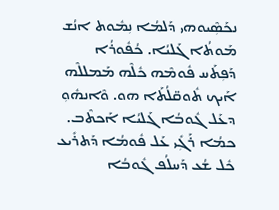ܢܟܰܣܼܶܝܘܗܝ ܕܰܠܡܳܐ ܢܼܡܽܘܬ ܐܢܳܫ ܡܰܘܬܳܐ ܓܰܠܝܳܐ. ܟܳܦܽܘܪܳܐ ܕܰܦܼܬܰܚ ܦܽܘܡܶܗ ܟܽܠܶܗ ܡܰܡܠܠܶܗ ܐܰܝܟ ܬܽܘܩ̈ܠܳܬܰܐ ܗܘ. ܘܶܐܢܗܽܘܼ ܕܥܰܠ ܓܽܘܒܳܐ ܓܰܠܝܳܐ ܐܰܟܬܶܒ. ܟܡܳܐ ܪܰܓܼܺܝ ܥܰܠ ܦܽܘܡܳܐ ܕܰܬܪܺܝܥ ܟܽܠ ܫܳܥ ܕܰܚܠܳܦ ܓܽܘܒܳܐ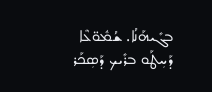ܒܓܺܝܗܰܢܳܐ. ܫܳܡܽܘ̈ܥܶܐ ܕܰܚܼܛܰܘ ܒܪܺܝܟ ܕܰܣܼܟܰܪ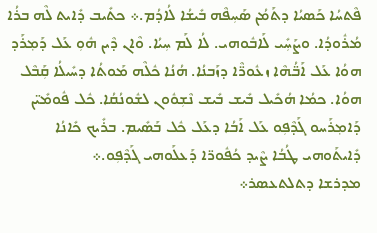ܦܶܬܚܳܐ ܟܰܣܝܳܐ ܕܬܰܡܳܢ ܣܰܚܼܦܶܗ ܒܺܝܫܳܐ ܠܳܐܕܳܡ.܀ ܟܬܺܝܒ ܕܺܐܝܬ ܠܶܗ ܒܪܳܐ ܡܳܪܽܘܕܳܐ. ܘܨܰܚܼܺܝ ܠܰܐܒܽܘܗܝ. ܠܳܐ ܠܰܡ ܚܼܝܳܐ. ܘܶܐܢ ܕܶܝܢ ܗܽܘܼ ܥܰܠ ܕܰܡ݂ܪܰܕ ܗܘܳܐ ܥܰܠ ܐܰܒ̈ܳܗܶܐ ܙܥܽܘܪ̈ܶܐ ܕܙܰܒܢܳܐ. ܗܳܢܳܐ ܟܽܠܶܗ ܡܰܘܬܳܐ ܕܚܺܝܠܳܐ ܩܼܰܒܶܠ ܗܘܳܐ. ܟܡܳܐ ܗܳܟܺܝܠ ܒܺܝܫ ܒܺܝܫ ܢܶܫܼܘܽܘܢ ܠܫܽܘܢܳܩܳܐ. ܟܽܠ ܦܽܘܡܺܝ̈ܢ ܕܰܐܡ݂ܪܰܚܘ ܓܰܕܶܦܼܘ ܥܰܠ ܐܰܒܳܐ ܕܥܰܠ ܟܽܠ ܒܰܣܺܝܡ. ܒܪܺܝܟ ܟܺܐܢܳܐ ܕܺܐܝܬܰܘܗܝ ܛܳܒܳܐ ܨܶܝܕ ܟܳܦܽܘܪ̈ܐ ܕܰܥܠܰܘܗܝ ܓܰܕܶܦܼܘ.܀
ܡܕܪܫܐ ܕܬܠܬܥܣܪ܀